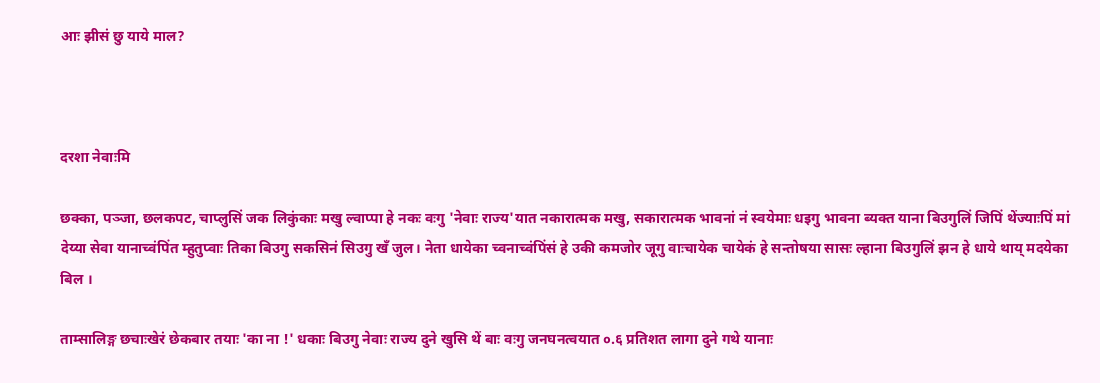आः झीसं छु याये माल?



दरशा नेवाःमि

छक्का, पञ्जा, छलकपट, चाप्लुसिं जक लिकुंकाः मखु ल्वाप्पा हे नकः वःगु 'नेवाः राज्य'यात नकारात्मक मखु, सकारात्मक भावनां नं स्वयेमाः धइगु भावना ब्यक्त याना बिउगुलिं जिपिं थेंज्याःपिं मां देय्या सेवा यानाच्वंपिंत म्हुतुप्वाः तिका बिउगु सकसिनं सिउगु खँ जुल। नेता धायेका च्वनाच्वंपिंसं हे उकी कमजोर जूगु वाःचायेक चायेकं हे सन्तोषया सासः ल्हाना बिउगुलिं झन हे धाये थाय् मदयेका बिल ।

ताम्सालिङ्ग छचाःखेरं छेकबार तयाः 'का ना !' धकाः बिउगु नेवाः राज्य दुने खुसि थें बाः वःगु जनघनत्वयात ०.६ प्रतिशत लागा दुने गथे यानाः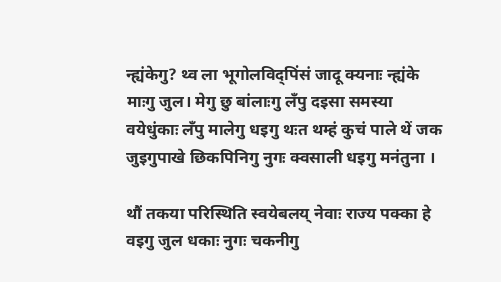न्ह्यंकेगु? थ्व ला भूगोलविद्पिंसं जादू क्यनाः न्ह्यंके माःगु जुल। मेगु छु बांलाःगु लँपु दइसा समस्या वयेधुंकाः लँपु मालेगु धइगु थःत थम्हं कुचं पाले थें जक जुइगुपाखे छिकपिनिगु नुगः क्वसाली धइगु मनंतुना ।

थौं तकया परिस्थिति स्वयेबलय् नेवाः राज्य पक्का हे वइगु जुल धकाः नुगः चकनीगु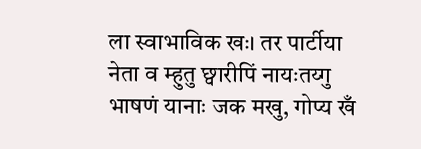ला स्वाभाविक खः। तर पार्टीया नेता व म्हुतु छ्वारीपिं नायःतय्गु भाषणं यानाः जक मखु, गोप्य खँ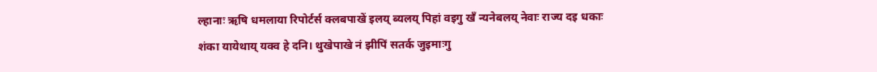ल्हानाः ऋषि धमलाया रिपोर्टर्स क्लबपाखें इलय् ब्यलय् पिहां वइगु खँ न्यनेबलय् नेवाः राज्य दइ धकाः शंका यायेथाय् यक्व हे दनि। थुखेपाखे नं झीपिं सतर्क जुइमाःगु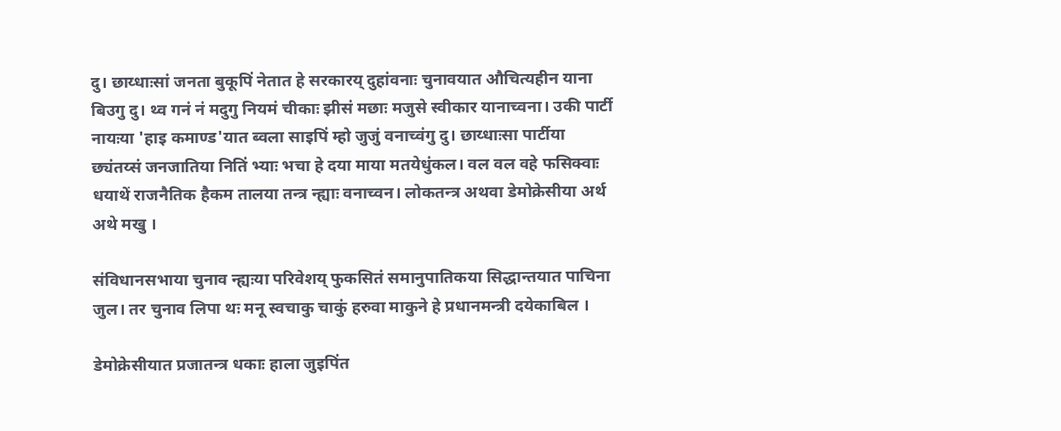दु। छाय्धाःसां जनता बुकूपिं नेतात हे सरकारय् दुहांवनाः चुनावयात औचित्यहीन याना बिउगु दु। थ्व गनं नं मदुगु नियमं चीकाः झीसं मछाः मजुसे स्वीकार यानाच्वना। उकी पार्टी नायःया 'हाइ कमाण्ड'यात ब्वला साइपिं म्हो जुजुं वनाच्वंगु दु। छाय्धाःसा पार्टीया छ्यंतय्सं जनजातिया नितिं भ्याः भचा हे दया माया मतयेधुंकल। वल वल वहे फसिक्वाः धयाथें राजनैतिक हैकम तालया तन्त्र न्ह्याः वनाच्वन। लोकतन्त्र अथवा डेमोक्रेसीया अर्थ अथे मखु ।

संविधानसभाया चुनाव न्ह्यःया परिवेशय् फुकसितं समानुपातिकया सिद्धान्तयात पाचिना जुल। तर चुनाव लिपा थः मनू स्वचाकु चाकुं हरुवा माकुने हे प्रधानमन्त्री दयेकाबिल ।

डेमोक्रेसीयात प्रजातन्त्र धकाः हाला जुइपिंत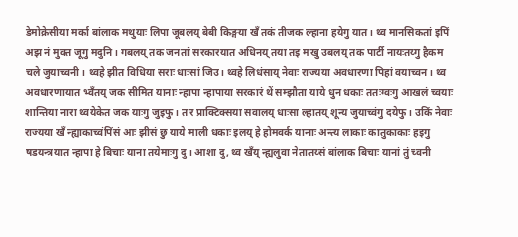डेमोक्रेसीया मर्का बांलाक मथुयाः लिपा जूबलय् बेबी किङ्गया खँ तकं तीजक ल्हाना हयेगु यात। थ्व मानसिकतां इपिं अझ नं मुक्त जूगु मदुनि। गबलय् तक जनतां सरकारयात अधिनय् तया तइ मखु उबलय् तक पार्टी नायःतय्गु हैकम चले जुयाच्वनी। थ्वहे झीत विधिया सराः धाःसां जिउ। थ्वहे लिधंसाय् नेवाः राज्यया अवधारणा पिहां वयाच्वन। थ्व अवधारणायात भ्वँतय् जक सीमित यानाः न्हापा न्हापाया सरकारं थें सम्झौता याये धुन धकाः ततःग्वःगु आखलं च्वयाः शान्तिया नारा थ्वयेकेत जक याःगु जुइफु। तर प्राक्टिक्सया सवालय् धाःसा ल्हातय् शून्य जुयाच्वंगु दयेफु। उकिं नेवाः राज्यया खँ न्ह्याकाच्वंपिंसं आः झीसं छु याये माली धकाः इलय् हे होमवर्क यानाः अन्त्य लाकाः कातुकाकाः हइगु षडयन्त्रयात न्हापा हे बिचाः याना तयेमाःगु दु। आशा दु, थ्व खँय् न्ह्यलुवा नेतातय्सं बांलाक बिचाः यानां तुं च्वनी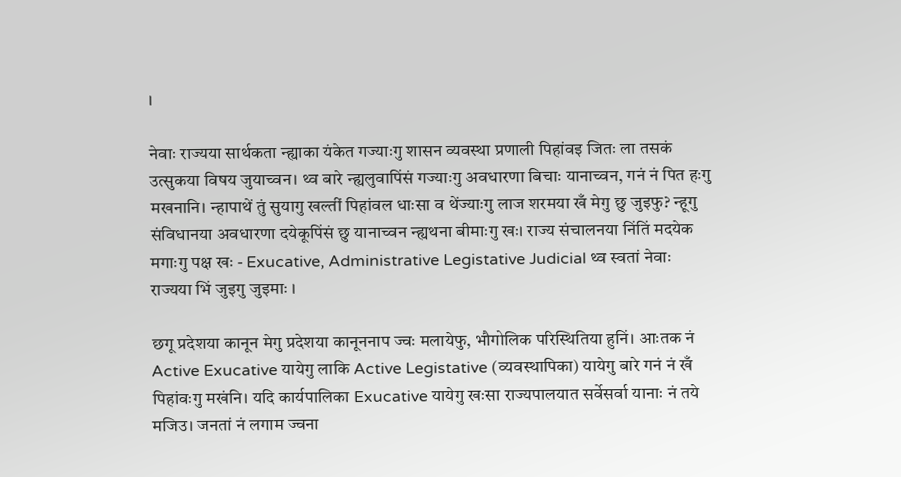।

नेवाः राज्यया सार्थकता न्ह्याका यंकेत गज्याःगु शासन व्यवस्था प्रणाली पिहांवइ जितः ला तसकं उत्सुकया विषय जुयाच्वन। थ्व बारे न्ह्यलुवापिंसं गज्याःगु अवधारणा बिचाः यानाच्वन, गनं नं पित हःगु मखनानि। न्हापाथें तुं सुयागु खल्तीं पिहांवल धाःसा व थेंज्याःगु लाज शरमया खँ मेगु छु जुइफु? न्हूगु संविधानया अवधारणा दयेकूपिंसं छु यानाच्वन न्ह्यथना बीमाःगु खः। राज्य संचालनया निंतिं मदयेक मगाःगु पक्ष खः - Exucative, Administrative Legistative Judicial थ्व स्वतां नेवाः राज्यया भिं जुइगु जुइमाः ।

छगू प्रदेशया कानून मेगु प्रदेशया कानूननाप ज्वः मलायेफु, भौगोलिक परिस्थितिया हुनिं। आःतक नं
Active Exucative यायेगु लाकि Active Legistative (व्यवस्थापिका) यायेगु बारे गनं नं खँ पिहांवःगु मखंनि। यदि कार्यपालिका Exucative यायेगु खःसा राज्यपालयात सर्वेसर्वा यानाः नं तये मजिउ। जनतां नं लगाम ज्वना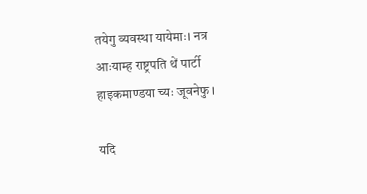तयेगु व्यवस्था यायेमाः। नत्र आःयाम्ह राष्ट्रपति थें पार्टी हाइकमाण्डया च्यः जूवनेफु ।

यदि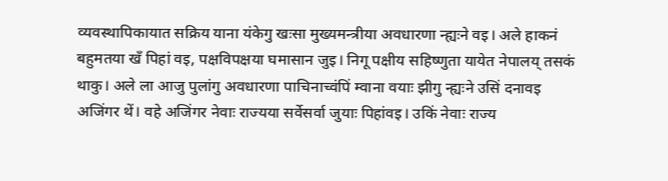व्यवस्थापिकायात सक्रिय याना यंकेगु खःसा मुख्यमन्त्रीया अवधारणा न्ह्यःने वइ। अले हाकनं बहुमतया खँ पिहां वइ, पक्षविपक्षया घमासान जुइ। निगू पक्षीय सहिष्णुता यायेत नेपालय् तसकं थाकु। अले ला आजु पुलांगु अवधारणा पाचिनाच्वंपिं म्वाना वयाः झीगु न्ह्यःने उसिं दनावइ अजिंगर थें। वहे अजिंगर नेवाः राज्यया सर्वेसर्वा जुयाः पिहांवइ। उकिं नेवाः राज्य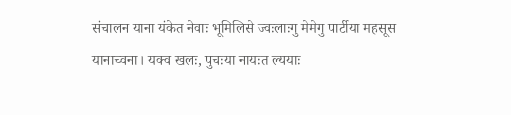संचालन याना यंकेत नेवाः भूमिलिसे ज्वःलाःगु मेमेगु पार्टीया महसूस यानाच्वना। यक्व खलः, पुचःया नायःत ल्ययाः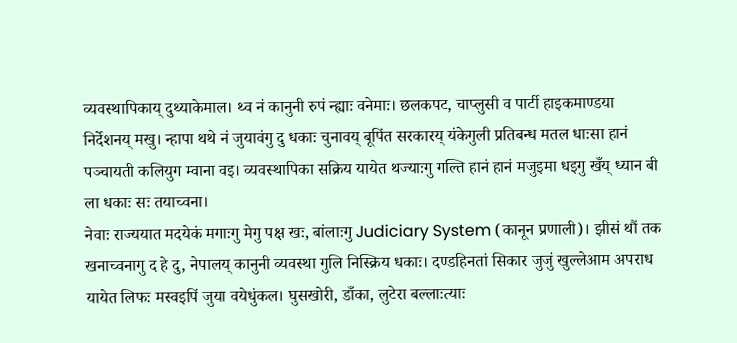व्यवस्थापिकाय् दुथ्याकेमाल। थ्व नं कानुनी रुपं न्ह्याः वनेमाः। छलकपट, चाप्लुसी व पार्टी हाइकमाण्डया निर्देशनय् मखु। न्हापा थथे नं जुयावंगु दु धकाः चुनावय् बूपिंत सरकारय् यंकेगुली प्रतिबन्ध मतल धाःसा हानं पञ्चायती कलियुग म्वाना वइ। व्यवस्थापिका सक्रिय यायेत थज्याःगु गल्ति हानं हानं मजुइमा धइगु खँय् ध्यान बी ला धकाः सः तयाच्वना।
नेवाः राज्ययात मदयेकं मगाःगु मेगु पक्ष खः, बांलाःगु Judiciary System (कानून प्रणाली)। झीसं थौं तक खनाच्वनागु द हे दु, नेपालय् कानुनी व्यवस्था गुलि निस्क्रिय धकाः। दण्डहिनतां सिकार जुजुं खुल्लेआम अपराध यायेत लिफः मस्वइपिं जुया वयेधुंकल। घुसखोरी, डाँका, लुटेरा बल्लाःत्याः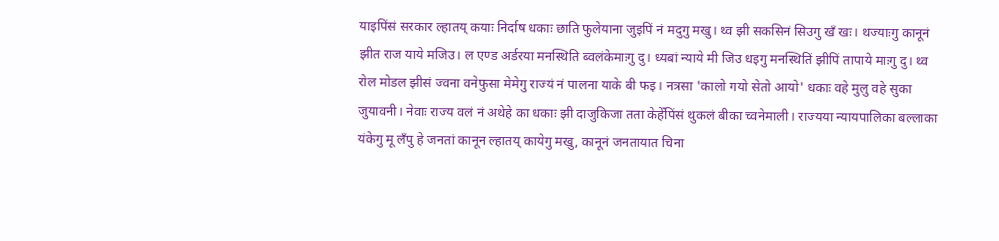याइपिंसं सरकार ल्हातय् कयाः निर्दाष धकाः छाति फुलेयाना जुइपिं नं मदुगु मखु। थ्व झी सकसिनं सिउगु खँ खः। थज्याःगु कानूनं झीत राज याये मजिउ। ल एण्ड अर्डरया मनस्थिति ब्वलंकेमाःगु दु। ध्यबां न्याये मी जिउ धइगु मनस्थितिं झीपिं तापाये माःगु दु। थ्व रोल मोडल झीसं ज्वना वनेफुसा मेमेगु राज्यं नं पालना याके बी फइ। नत्रसा 'कालो गयो सेतो आयो' धकाः वहे मुलु वहे सुका जुयावनी। नेवाः राज्य वलं नं अथेहे का धकाः झी दाजुकिजा तता केहेँपिंसं थुकलं बीका च्वनेमाली। राज्यया न्यायपालिका बल्लाका यंकेगु मू लँपु हे जनतां कानून ल्हातय् कायेगु मखु, कानूनं जनतायात चिना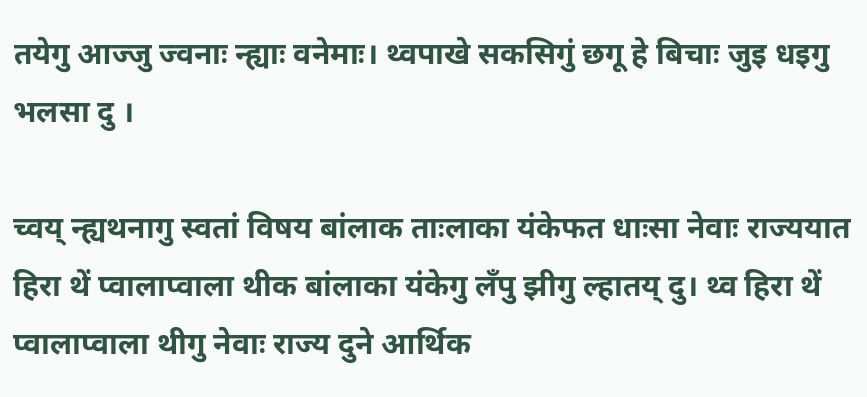तयेगु आज्जु ज्वनाः न्ह्याः वनेमाः। थ्वपाखे सकसिगुं छगू हे बिचाः जुइ धइगु भलसा दु ।

च्वय् न्ह्यथनागु स्वतां विषय बांलाक ताःलाका यंकेफत धाःसा नेवाः राज्ययात हिरा थें प्वालाप्वाला थीक बांलाका यंकेगु लँपु झीगु ल्हातय् दु। थ्व हिरा थें प्वालाप्वाला थीगु नेवाः राज्य दुने आर्थिक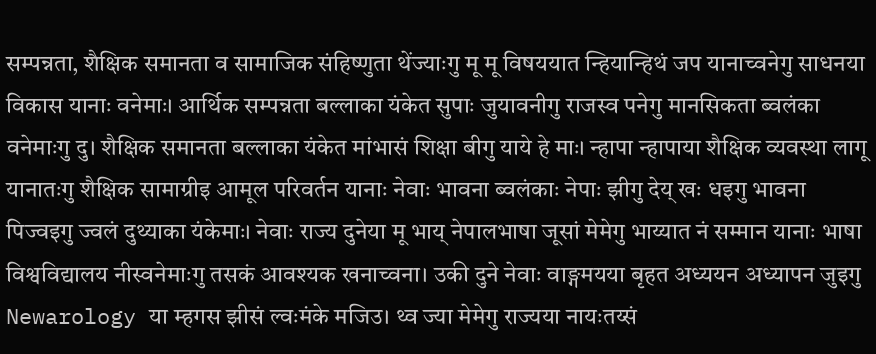सम्पन्नता, शैक्षिक समानता व सामाजिक संहिष्णुता थेंज्याःगु मू मू विषययात न्हियान्हिथं जप यानाच्वनेगु साधनया विकास यानाः वनेमाः। आर्थिक सम्पन्नता बल्लाका यंकेत सुपाः जुयावनीगु राजस्व पनेगु मानसिकता ब्वलंका वनेमाःगु दु। शैक्षिक समानता बल्लाका यंकेत मांभासं शिक्षा बीगु याये हे माः। न्हापा न्हापाया शैक्षिक व्यवस्था लागू यानातःगु शैक्षिक सामाग्रीइ आमूल परिवर्तन यानाः नेवाः भावना ब्वलंकाः नेपाः झीगु देय् खः धइगु भावना पिज्वइगु ज्वलं दुथ्याका यंकेमाः। नेवाः राज्य दुनेया मू भाय् नेपालभाषा जूसां मेमेगु भाय्यात नं सम्मान यानाः भाषा विश्वविद्यालय नीस्वनेमाःगु तसकं आवश्यक खनाच्वना। उकी दुने नेवाः वाङ्गमयया बृहत अध्ययन अध्यापन जुइगु Newarology या म्हगस झीसं ल्वःमंके मजिउ। थ्व ज्या मेमेगु राज्यया नायःतय्सं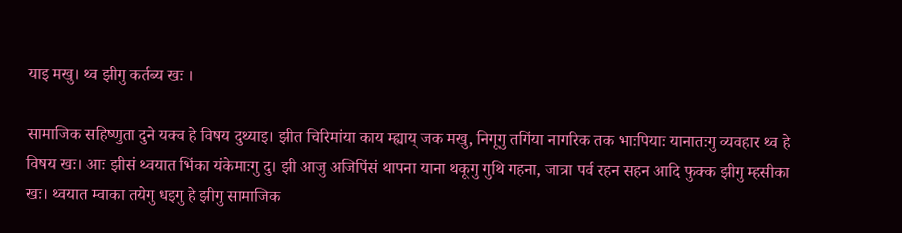याइ मखु। थ्व झीगु कर्तब्य खः ।

सामाजिक सहिष्णुता दुने यक्व हे विषय दुथ्याइ। झीत चिरिमांया काय म्ह्याय् जक मखु, निगूगु तगिंया नागरिक तक भाःपियाः यानातःगु व्यवहार थ्व हे विषय खः। आः झीसं थ्वयात भिंका यंकेमाःगु दु। झी आजु अजिपिंसं थापना याना थकूगु गुथि गहना, जात्रा पर्व रहन सहन आदि फुक्क झीगु म्हसीका खः। थ्वयात म्वाका तयेगु धइगु हे झीगु सामाजिक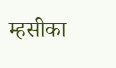म्हसीका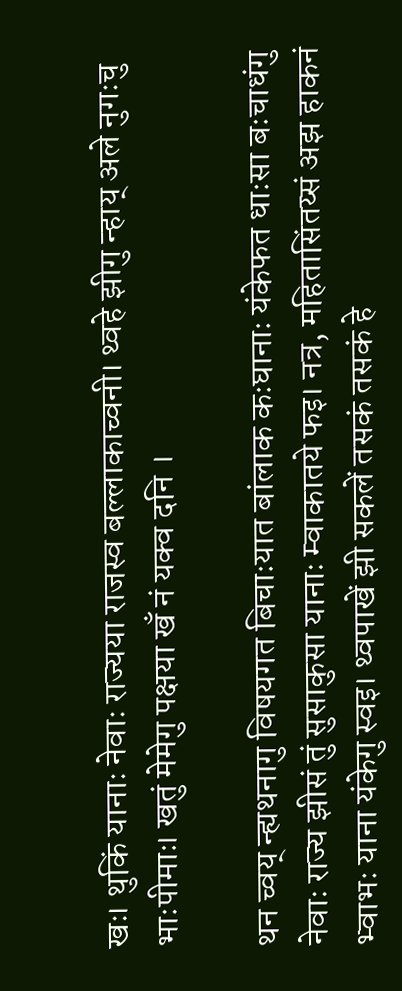खः। थुकिं यानाः नेवाः राज्यया राजस्व बल्लाकाच्वनी। थ्वहे झीगु न्हाय् अले नुगःचु भाःपीमाः। खतुं मेमेगु पक्षया खँ नं यक्व दनि ।

थन च्वय् न्ह्यथनागु विषयगत बिचाःयात बांलाक कःघानाः यंकेफत धाःसा बःचाधंगु नेवाः राज्य झीसं तुं सुसाकुसा यानाः म्वाकातये फइ। नत्र, महितासिंतय्सं अझ हाकनं भ्वाभः याना यंकेगु स्वइ। थ्वपाखें झी सकलें तसकं तसकं हे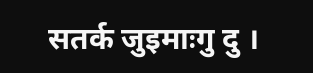सतर्क जुइमाःगु दु ।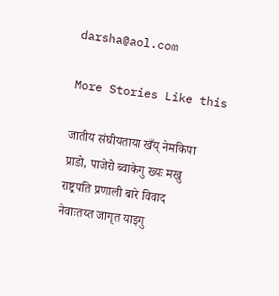darsha@aol.com

More Stories Like this

जातीय संघीयताया खँय् नेमकिपा
प्राडो, पाजेरो ब्वाकेगु ख्यः मखु
राष्ट्रपति प्रणाली बारे विवाद
नेवाःतय्त जागृत याइगु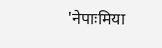'नेपाःमिया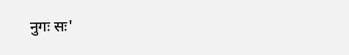नुगः सः'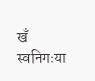खँ स्वनिगःया